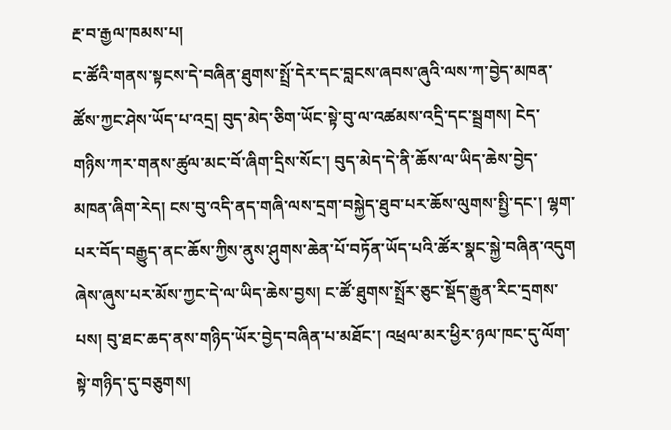རྔ་བ་རྒྱལ་ཁམས་པ།
ང་ཚོའི་གནས་སྟངས་དེ་བཞིན་ཐུགས་སྤྲོ་དེར་དང་བླངས་ཞབས་ཞུའི་ལས་ཀ་བྱེད་མཁན་ཚོས་ཀྱང་ཤེས་ཡོད་པ་འདྲ། བུད་མེད་ཅིག་ཡོང་སྟེ་བུ་ལ་འཚམས་འདྲི་དང་སྦྲགས། ངེད་གཉིས་ཀར་གནས་ཚུལ་མང་བོ་ཞིག་དྲིས་སོང་། བུད་མེད་དེ་ནི་ཆོས་ལ་ཡིད་ཆེས་བྱེད་མཁན་ཞིག་རེད། ངས་བུ་འདི་ནད་གཞི་ལས་དྲག་བསྐྱེད་ཐུབ་པར་ཆོས་ལུགས་སྤྱི་དང་། ལྷག་པར་བོད་བརྒྱུད་ནང་ཆོས་ཀྱིས་ནུས་ཤུགས་ཆེན་པོ་བཏོན་ཡོད་པའི་ཚོར་སྣང་སྐྱེ་བཞིན་འདུག ཞེས་ཞུས་པར་མོས་ཀྱང་དེ་ལ་ཡིད་ཆེས་བྱས། ང་ཚོ་ཐུགས་སྤྲོར་ཅུང་སྡོད་རྒྱུན་རིང་དྲགས་པས། བུ་ཐང་ཆད་ནས་གཉིད་ཡོར་བྱེད་བཞིན་པ་མཐོང་། འཕྲལ་མར་ཕྱིར་ཉལ་ཁང་དུ་ལོག་སྟེ་གཉིད་དུ་བཅུགས།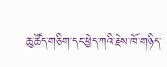ཆུ་ཚོད་གཅིག་དང་ཕྱེད་ཀའི་རྗེས་ཁོ་གཉིད་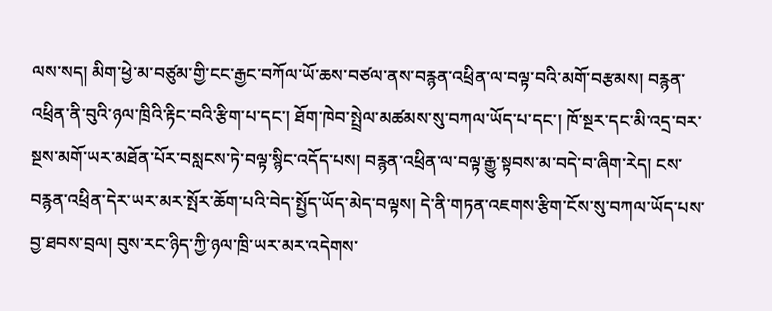ལས་སད། མིག་ཕྱེ་མ་བཙུམ་གྱི་ངང་རྒྱང་བཀོལ་ཡོ་ཆས་བཙལ་ནས་བརྙན་འཕྲིན་ལ་བལྟ་བའི་མགོ་བརྩམས། བརྙན་འཕྲིན་ནི་བུའི་ཉལ་ཁྲིའི་རྟིང་བའི་རྩིག་པ་དང་། ཐོག་ཁེབ་སྤྲེལ་མཚམས་སུ་བཀལ་ཡོད་པ་དང་། ཁོ་སྔར་དང་མི་འདྲ་བར་སྔས་མགོ་ཡར་མཐོན་པོར་བསླངས་ཏེ་བལྟ་སྙིང་འདོད་པས། བརྙན་འཕྲིན་ལ་བལྟ་རྒྱུ་སྟབས་མ་བདེ་བ་ཞིག་རེད། ངས་བརྙན་འཕྲིན་དེར་ཡར་མར་སྤོར་ཆོག་པའི་བེད་སྤྱོད་ཡོད་མེད་བལྟས། དེ་ནི་གཏན་འཇགས་རྩིག་ངོས་སུ་བཀལ་ཡོད་པས་བྱ་ཐབས་བྲལ། བུས་རང་ཉིད་ཀྱི་ཉལ་ཁྲི་ཡར་མར་འདེགས་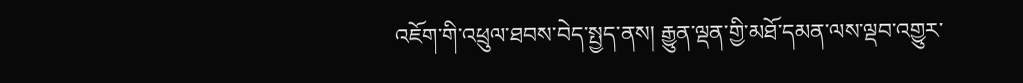འཇོག་གི་འཕྲུལ་ཐབས་བེད་སྤྱད་ནས། རྒྱུན་ལྡན་གྱི་མཐོ་དམན་ལས་ལྡབ་འགྱུར་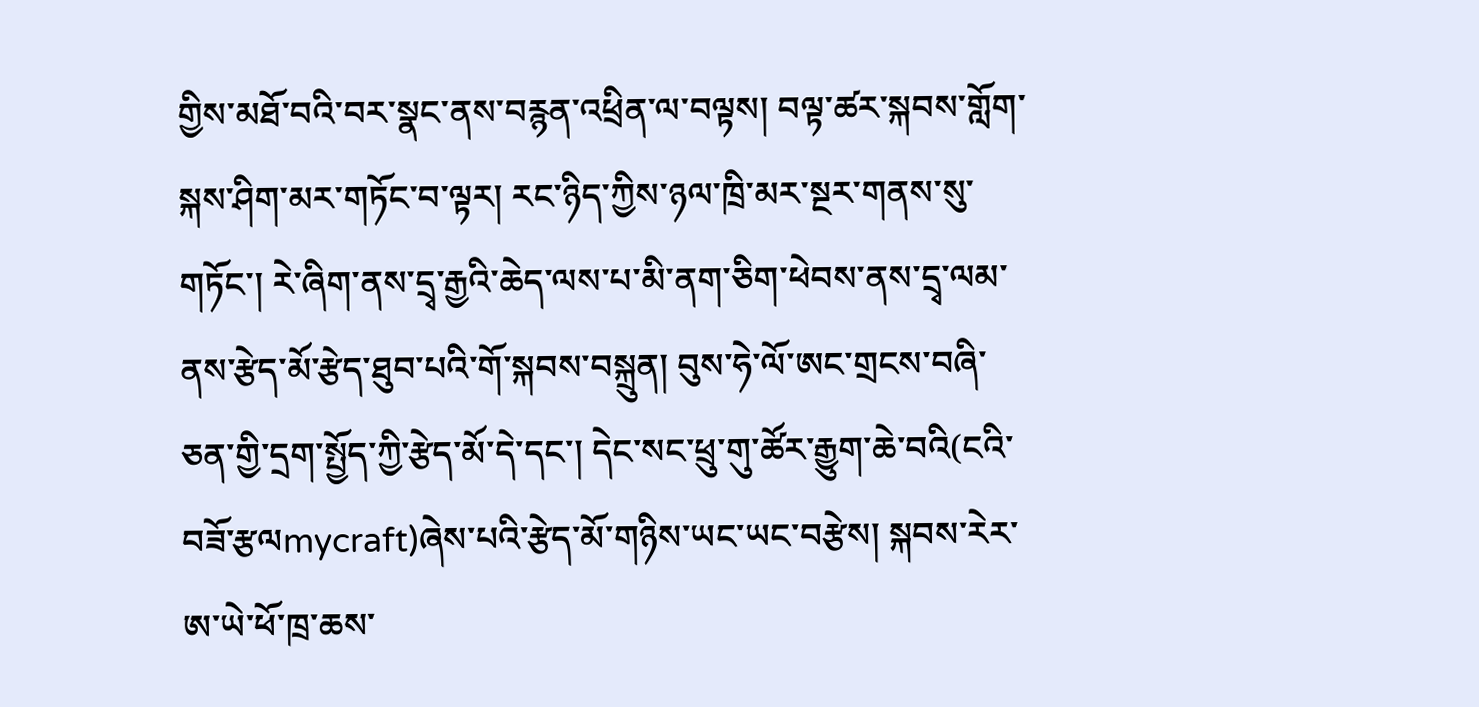གྱིས་མཐོ་བའི་བར་སྣང་ནས་བརྙན་འཕྲིན་ལ་བལྟས། བལྟ་ཚར་སྐབས་གློག་སྐས་ཤིག་མར་གཏོང་བ་ལྟར། རང་ཉིད་ཀྱིས་ཉལ་ཁྲི་མར་སྔར་གནས་སུ་གཏོང་། རེ་ཞིག་ནས་དྲྭ་རྒྱའི་ཆེད་ལས་པ་མི་ནག་ཅིག་ཕེབས་ནས་དྲྭ་ལམ་ནས་རྩེད་མོ་རྩེད་ཐུབ་པའི་གོ་སྐབས་བསྐྲུན། བུས་ཧེ་ལོ་ཨང་གྲངས་བཞི་ཅན་གྱི་དྲག་སྤྱོད་ཀྱི་རྩེད་མོ་དེ་དང་། དེང་སང་ཕྲུ་གུ་ཚོར་རྒྱུག་ཆེ་བའི(ངའི་བཟོ་རྩལmycraft)ཞེས་པའི་རྩེད་མོ་གཉིས་ཡང་ཡང་བརྩེས། སྐབས་རེར་ཨ་ཡེ་ཕོ་ཁྲ་ཆས་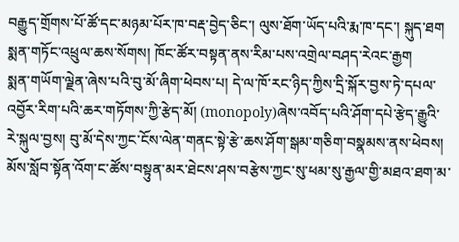བརྒྱུད་གྲོགས་པོ་ཚོ་དང་མཉམ་པོར་ཁ་བརྡ་བྱེད་ཅིང་། ལུས་ཐོག་ཡོད་པའི་རྨ་ཁ་དང་། སྐུད་ཐག སྨན་གཏོང་འཕྲུལ་ཆས་སོགས། ཁོང་ཚོར་བསྟན་ནས་རིམ་པས་འགྲེལ་བཤད་རེའང་རྒྱག
སྨན་གཡོག་ལྗེན་ཞེས་པའི་བུ་མོ་ཞིག་ཕེབས་པ། དེ་ལ་ཁོ་རང་ཉིད་ཀྱིས་དྲི་སྐོར་བྱས་ཏེ་དཔལ་འབྱོར་རིག་པའི་ཆར་གཏོགས་ཀྱི་རྩེད་མོ། (monopoly)ཞེས་འབོད་པའི་ཤོག་དཔེ་རྩེད་རྒྱུའི་རེ་སྐུལ་བྱས། བུ་མོ་དེས་ཀྱང་ངོས་ལེན་གནང་སྟེ་རྩེ་ཆས་ཤོག་སྒམ་གཅིག་བསྣམས་ནས་ཕེབས། མོས་སློབ་སྟོན་འོག་ང་ཚོས་བསྟུན་མར་ཐེངས་ཤས་བརྩེས་ཀྱང་སུ་ཕམ་སུ་རྒྱལ་གྱི་མཐའ་ཐག་མ་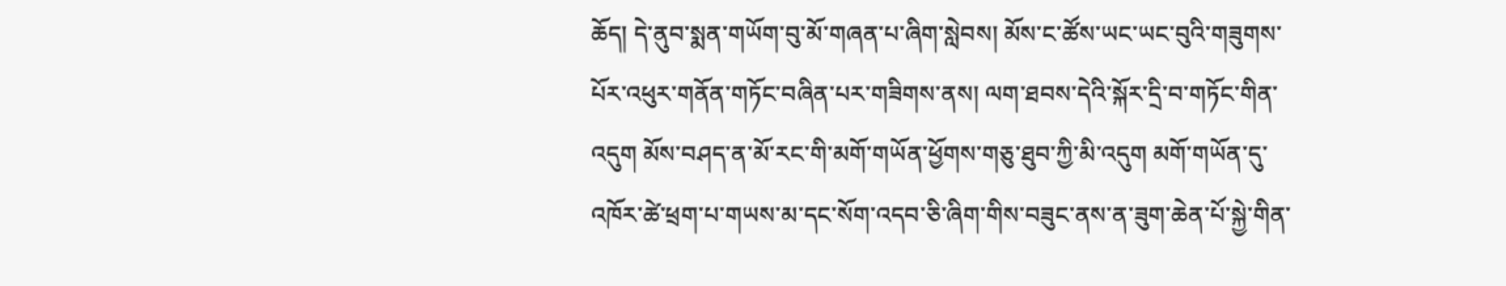ཆོད། དེ་ནུབ་སྨན་གཡོག་བུ་མོ་གཞན་པ་ཞིག་སླེབས། མོས་ང་ཚོས་ཡང་ཡང་བུའི་གཟུགས་པོར་འཕུར་གནོན་གཏོང་བཞིན་པར་གཟིགས་ནས། ལག་ཐབས་དེའི་སྐོར་དྲི་བ་གཏོང་གིན་འདུག མོས་བཤད་ན་མོ་རང་གི་མགོ་གཡོན་ཕྱོགས་གཅུ་ཐུབ་ཀྱི་མི་འདུག མགོ་གཡོན་དུ་འཁོར་ཚེ་ཕྲག་པ་གཡས་མ་དང་སོག་འདབ་ཅི་ཞིག་གིས་བཟུང་ནས་ན་ཟུག་ཆེན་པོ་སྐྱེ་གིན་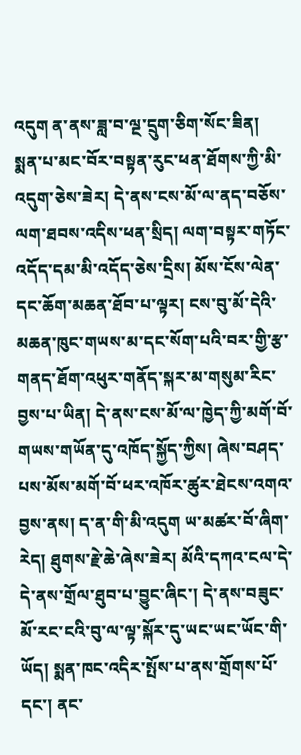འདུག ན་ནས་ཟླ་བ་ལྔ་དྲུག་ཅིག་སོང་ཟིན། སྨན་པ་མང་བོར་བསྟན་རུང་ཕན་ཐོགས་ཀྱི་མི་འདུག་ཅེས་ཟེར། དེ་ནས་ངས་མོ་ལ་ནད་བཅོས་ལག་ཐབས་འདིས་ཕན་སྲིད། ལག་བསྟར་གཏོང་འདོད་དམ་མི་འདོད་ཅེས་དྲིས། མོས་ངོས་ལེན་དང་ཆོག་མཆན་ཐོབ་པ་ལྟར། ངས་བུ་མོ་དེའི་མཆན་ཁུང་གཡས་མ་དང་སོག་པའི་བར་གྱི་རྩ་གནད་ཐོག་འཕུར་གནོད་སྐར་མ་གསུམ་རིང་བྱས་པ་ཡིན། དེ་ནས་ངས་མོ་ལ་ཁྱེད་ཀྱི་མགོ་བོ་གཡས་གཡོན་དུ་འཁོད་སྐྱོད་ཀྱིས། ཞེས་བཤད་པས་མོས་མགོ་བོ་ཕར་འཁོར་ཚུར་ཐེངས་འགའ་བྱས་ནས། ད་ན་གི་མི་འདུག ཡ་མཚར་བོ་ཞིག་རེད། ཐུགས་རྗེ་ཆེ་ཞེས་ཟེར། མོའི་དཀའ་ངལ་དེ་དེ་ནས་གྲོལ་ཐུབ་པ་བྱུང་ཞིང་། དེ་ནས་བཟུང་མོ་རང་ངའི་བུ་ལ་ལྟ་སྐོར་དུ་ཡང་ཡང་ཡོང་གི་ཡོད། སྨན་ཁང་འདིར་སྤོས་པ་ནས་གྲོགས་པོ་དང་། ནང་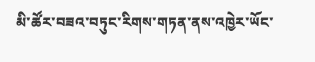མི་ཚོར་བཟའ་བཏུང་རིགས་གཏན་ནས་འཁྱེར་ཡོང་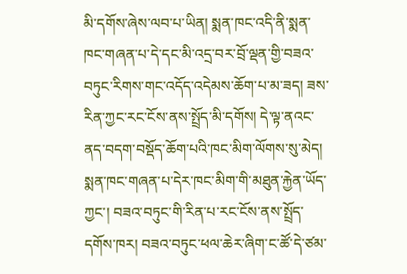མི་དགོས་ཞེས་ལབ་པ་ཡིན། སྨན་ཁང་འདི་ནི་སྨན་ཁང་གཞན་པ་དེ་དང་མི་འདྲ་བར་བྲོ་ལྡན་གྱི་བཟའ་བཏུང་རིགས་གང་འདོད་འདེམས་ཆོག་པ་མ་ཟད། ཟས་རིན་ཀྱང་རང་ངོས་ནས་སྤྲོད་མི་དགོས། དེ་ལྟ་ནའང་ནད་བདག་བསྡོད་ཆོག་པའི་ཁང་མིག་ལོགས་སུ་མེད། སྨན་ཁང་གཞན་པ་དེར་ཁང་མིག་གི་མཐུན་རྐྱེན་ཡོད་ཀྱང་། བཟའ་བཏུང་གི་རིན་པ་རང་ངོས་ནས་སྤྲོད་དགོས་ཁར། བཟའ་བཏུང་ཕལ་ཆེར་ཞིག་ང་ཚོ་དེ་ཙམ་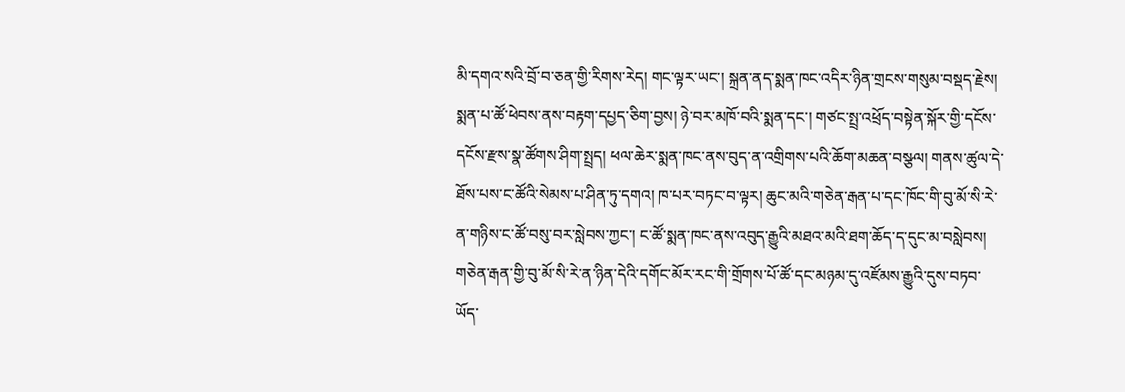མི་དགའ་སའི་བྲོ་བ་ཅན་གྱི་རིགས་རེད། གང་ལྟར་ཡང་། སྐྲན་ནད་སྨན་ཁང་འདིར་ཉིན་གྲངས་གསུམ་བསྡད་རྗེས། སྨན་པ་ཚོ་ཕེབས་ནས་བརྟག་དཔྱད་ཅིག་བྱས། ཉེ་བར་མཁོ་བའི་སྨན་དང་། གཙང་སྤྲ་འཕྲོད་བསྟེན་སྐོར་གྱི་དངོས་དངོས་རྫས་སྣ་ཚོགས་ཤིག་སྤྲད། ཕལ་ཆེར་སྨན་ཁང་ནས་བུད་ན་འགྲིགས་པའི་ཆོག་མཆན་བསྩལ། གནས་ཚུལ་དེ་ཐོས་པས་ང་ཚོའི་སེམས་པ་ཤིན་ཏུ་དགའ། ཁ་པར་བཏང་བ་ལྟར། ཆུང་མའི་གཅེན་རྒན་པ་དང་ཁོང་གི་བུ་མོ་སི་རེ་ན་གཉིས་ང་ཚོ་བསུ་བར་སླེབས་ཀྱང་། ང་ཚོ་སྨན་ཁང་ནས་འབུད་རྒྱུའི་མཐའ་མའི་ཐག་ཆོད་ད་དུང་མ་བསླེབས། གཅེན་རྒན་གྱི་བུ་མོ་སི་རེ་ན་ཉིན་དེའི་དགོང་མོར་རང་གི་གྲོགས་པོ་ཚོ་དང་མཉམ་དུ་འཛོམས་རྒྱུའི་དུས་བཏབ་ཡོད་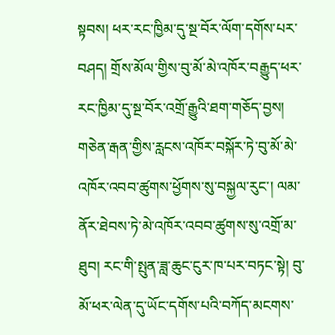སྟབས། ཕར་རང་ཁྱིམ་དུ་སྔ་བོར་ལོག་དགོས་པར་བཤད། གྲོས་མོལ་གྱིས་བུ་མོ་མེ་འཁོར་བརྒྱུད་ཕར་རང་ཁྱིམ་དུ་སྔ་བོར་འགྲོ་རྒྱུའི་ཐག་གཅོད་བྱས། གཅེན་རྒན་གྱིས་རླངས་འཁོར་བསྐོར་ཏེ་བུ་མོ་མེ་འཁོར་འབབ་ཚུགས་ཕྱོགས་སུ་བསྐྱལ་རུང་། ལམ་ནོར་ཐེབས་ཏེ་མེ་འཁོར་འབབ་ཚུགས་སུ་འགྲོ་མ་ཐུབ། རང་གི་སྤུན་ཟླ་ཆུང་ངུར་ཁ་པར་བཏང་སྟེ། བུ་མོ་ཕར་ལེན་དུ་ཡོང་དགོས་པའི་བཀོད་མངགས་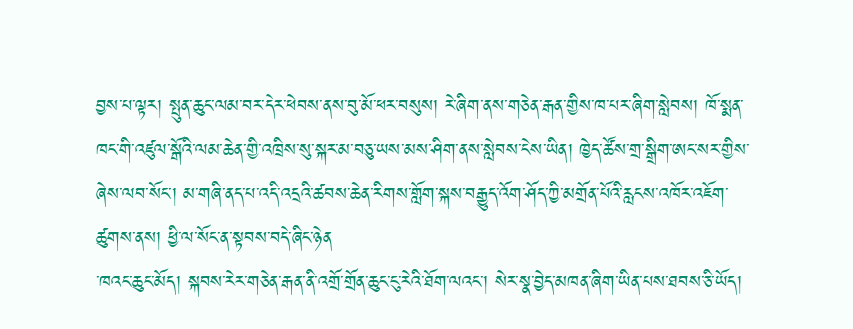བྱས་པ་ལྟར། སྤུན་ཆུང་ལམ་བར་དེར་ཕེབས་ནས་བུ་མོ་ཕར་བསུས། རེ་ཞིག་ནས་གཅེན་རྒན་གྱིས་ཁ་པར་ཞིག་སླེབས། ཁོ་སྨན་ཁང་གི་འཛུལ་སྒོའི་ལམ་ཆེན་གྱི་འཁྲིས་སུ་སྐར་མ་བཅུ་ཡས་མས་ཤིག་ནས་སླེབས་ངེས་ཡིན། ཁྱེད་ཚོས་གྲ་སྒྲིག་ཨང་སར་གྱིས་ཞེས་ལབ་སོང་། མ་གཞི་ནད་པ་འདི་འདྲའི་ཚབས་ཆེན་རིགས་གློག་སྐས་བརྒྱུད་འོག་ཤོད་ཀྱི་མགྲོན་པོའི་རླངས་འཁོར་འཇོག་ཚུགས་ནས། ཕྱི་ལ་སོང་ན་སྟབས་བདེ་ཞིང་ཉེན
་ཁའང་ཆུང་མོད། སྐབས་རེར་གཅེན་རྒན་ནི་འགྲོ་གྲོན་ཆུང་ངུ་རེའི་ཐོག་ལའང་། སེར་སྣ་བྱེད་མཁན་ཞིག་ཡིན་པས་ཐབས་ཅི་ཡོད།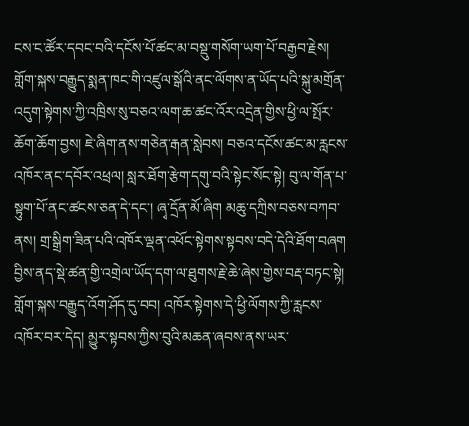ངས་ང་ཚོར་དབང་བའི་དངོས་པོ་ཚང་མ་བསྡུ་གསོག་ཡག་པོ་བརྒྱབ་རྗེས། གློག་སྐས་བརྒྱུད་སྨན་ཁང་གི་འཛུལ་སྒོའི་ནང་ལོགས་ན་ཡོད་པའི་སྐུ་མགྲོན་འདུག་སྟེགས་ཀྱི་འཁྲིས་སུ་བཅའ་ལག་ཆ་ཚང་འོར་འདྲེན་གྱིས་ཕྱི་ལ་སྤོར་ཆོག་ཆོག་བྱས། ཇེ་ཞིག་ནས་གཅེན་རྒན་སླེབས། བཅའ་དངོས་ཚང་མ་རླངས་འཁོར་ནང་དབོར་འཕྲལ། སླར་ཐོག་རྩེག་དགུ་བའི་སྟེང་སོང་སྟེ། བུ་ལ་གོན་པ་སྟུག་པོ་ནང་ཚངས་ཅན་དེ་དང་། ཞྭ་དྲོན་མོ་ཞིག མཆུ་དཀྲིས་བཅས་བཀབ་ནས། གྲ་སྒྲིག་ཟིན་པའི་འཁོར་ལྡན་འཕོང་སྟེགས་སྟབས་བདེ་དེའི་ཐོག་བཞག བྱིས་ནད་སྡེ་ཚན་གྱི་འགྲེལ་ཡོད་དག་ལ་ཐུགས་རྗེ་ཆེ་ཞེས་གྱེས་བརྡ་བཏང་སྟེ། གློག་སྐས་བརྒྱུད་འོག་ཤོད་དུ་བབ། འཁོར་སྟེགས་དེ་ཕྱི་ལོགས་ཀྱི་རླངས་འཁོར་བར་དེད། མྱུར་སྟབས་ཀྱིས་བུའི་མཆན་ཞབས་ནས་ཡར་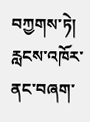བཀྱགས་ཏེ། རླངས་འཁོར་ནང་བཞག་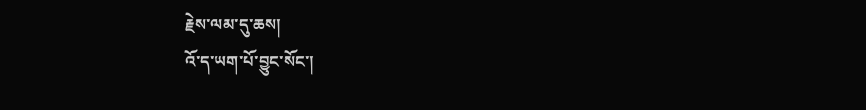རྗེས་ལམ་དུ་ཆས།
འོ་ད་ཡག་པོ་བྱུང་སོང་།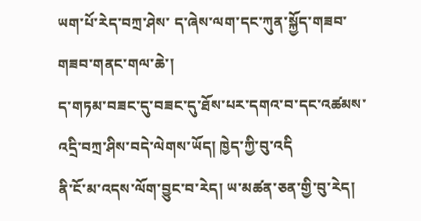ཡག་པོ་རེད་བཀྲ་ཤེས་ ད་ཞེས་ལག་དང་ཀུན་སྐྱོད་གཟབ་གཟབ་གནང་གལ་ཆེ་།
ད་གཏམ་བཟང་དུ་བཟང་དུ་ཐོས་པར་དགའ་བ་དང་འཚམས་འདྲི་བཀྲ་ཤིས་བདེ་ལེགས་ཡོད། ཁྱེད་ཀྱི་བུ་འདི
ནི་ངོ་མ་འདས་ལོག་བྱུང་བ་རེད། ཡ་མཚན་ཅན་གྱི་བུ་རེད།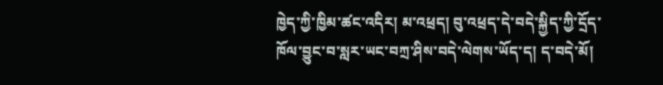ཁྱེད་ཀྱི་ཁྱིམ་ཚང་འདིར། མ་འཕྲད། བུ་འཕྲད་དེ་བདེ་སྐྱིད་ཀྱི་དྲོད་ཁོལ་བྱུང་བ་སླར་ཡང་བཀྲ་ཤིས་བདེ་ལེགས་ཡོད་ད། ད་བདེ་མོ།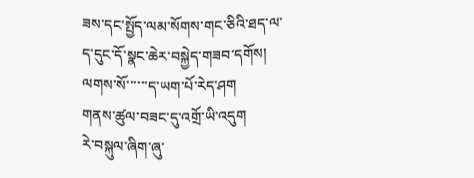ཟས་དང་སྤྱོད་ལམ་སོགས་གང་ཅིའི་ཐད་ལ་ད་དུང་དོ་སྣང་ཆེར་བསྐྱེད་གཟབ་དགོས།
ལགས་སོ་་་་་་ད་ཡག་པོ་རེད་ཤག
གནས་ཚུལ་བཟང་དུ་འགྲོ་ཡི་འདུག
རེ་བསྐུལ་ཞིག་ཞུ་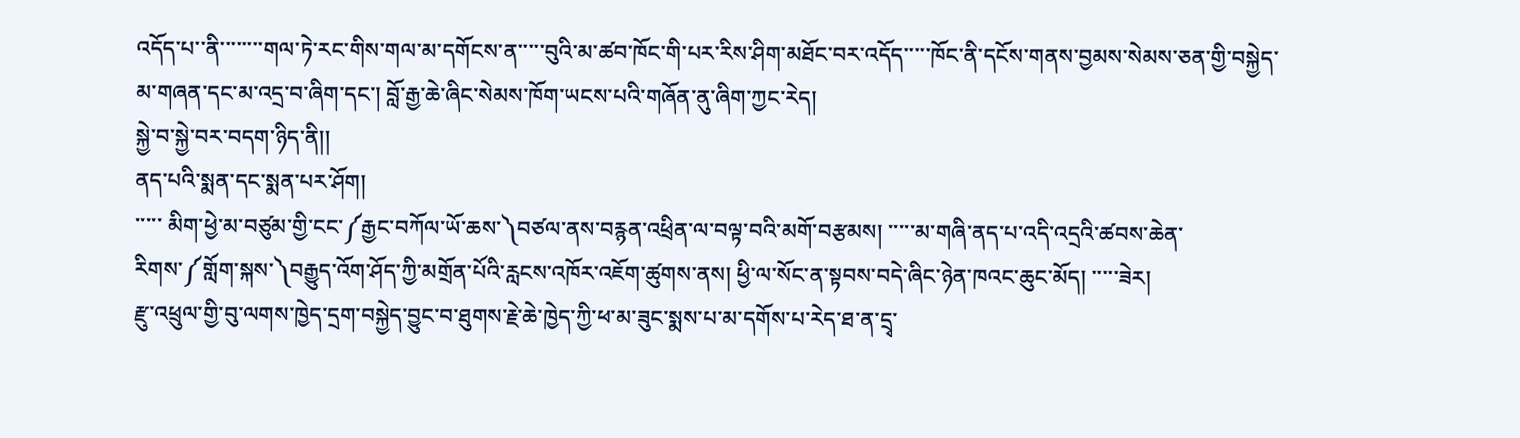འདོད་པ་་ནི་་་་་་་་གལ་ཏེ་རང་གིས་གལ་མ་དགོངས་ན་་་་་བུའི་མ་ཚབ་ཁོང་གི་པར་རིས་ཤིག་མཐོང་བར་འདོད་་་་་ཁོང་ནི་དངོས་གནས་བྱམས་སེམས་ཅན་གྱི་བསྐྱེད་མ་གཞན་དང་མ་འདྲ་བ་ཞིག་དང་། བློ་རྒྱ་ཆེ་ཞིང་སེམས་ཁོག་ཡངས་པའི་གཞོན་ནུ་ཞིག་ཀྱང་རེད།
སྐྱེ་བ་སྐྱེ་བར་བདག་ཉིད་ནི།།
ནད་པའི་སྨན་དང་སྨན་པར་ཤོག།
་་་་་ མིག་ཕྱེ་མ་བཙུམ་གྱི་ངང་༼རྒྱང་བཀོལ་ཡོ་ཆས་༽བཙལ་ནས་བརྙན་འཕྲིན་ལ་བལྟ་བའི་མགོ་བརྩམས། ་་་་་མ་གཞི་ནད་པ་འདི་འདྲའི་ཚབས་ཆེན་རིགས་༼གློག་སྐས་༽བརྒྱུད་འོག་ཤོད་ཀྱི་མགྲོན་པོའི་རླངས་འཁོར་འཇོག་ཚུགས་ནས། ཕྱི་ལ་སོང་ན་སྟབས་བདེ་ཞིང་ཉེན་ཁའང་ཆུང་མོད། ་་་་་ཟེར།
རྫུ་འཕྲུལ་གྱི་བུ་ལགས་ཁྱེད་དྲག་བསྐྱེད་བྱུང་བ་ཐུགས་རྗེ་ཆེ་ཁྱེད་ཀྱི་ཕ་མ་ཟུང་སྨས་པ་མ་དགོས་པ་རེད་ཐ་ན་དྲྭ་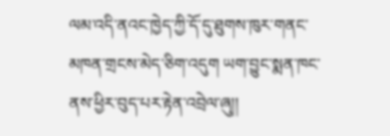ལམ་འདི་ནའང་ཁྱེད་ཀྱི་དོ་དུ་ཐུགས་ཁུར་གནང་མཁན་གྲངས་མེད་ཅིག་འདུག ཡག་བྱུང་སྨན་ཁང་ནས་ཕྱིར་བུད་པར་རྟེན་འབྲེལ་ཞུ།།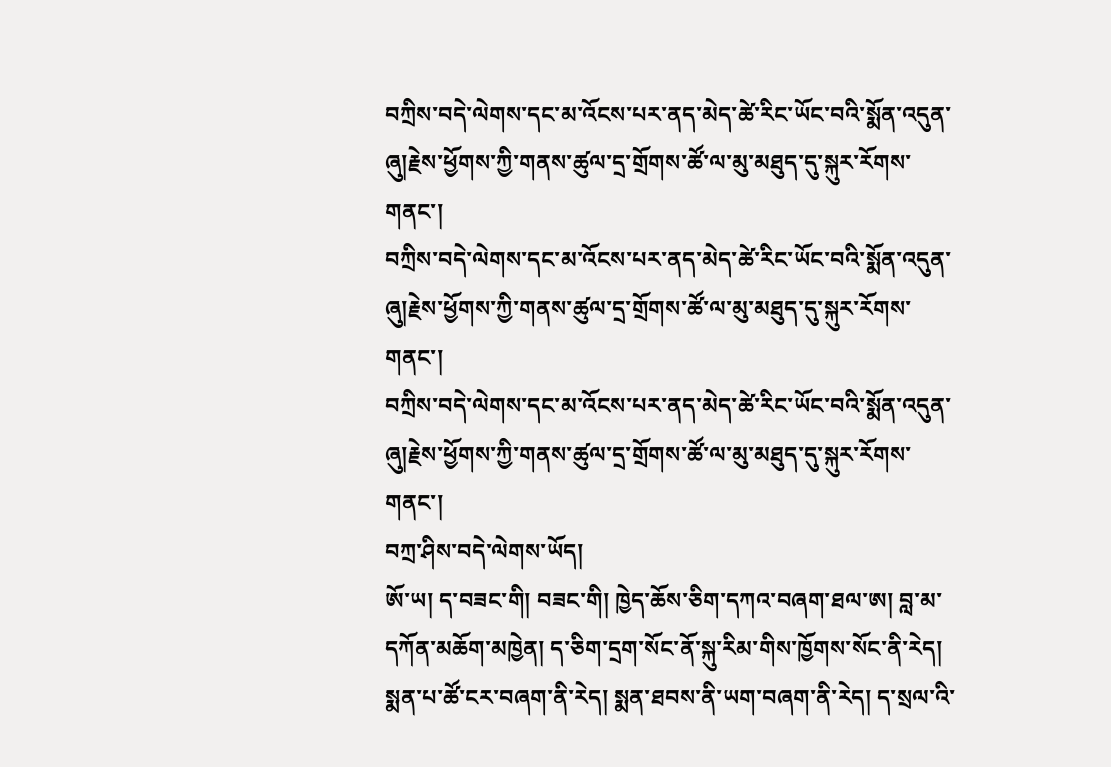བཀྲིས་བདེ་ལེགས་དང་མ་འོངས་པར་ནད་མེད་ཚེ་རིང་ཡོང་བའི་སྨོན་འདུན་ཞུ།རྗེས་ཕྱོགས་ཀྱི་གནས་ཚུལ་དྲ་གྲོགས་ཚོ་ལ་མུ་མཐུད་དུ་སྐུར་རོགས་གནང་།
བཀྲིས་བདེ་ལེགས་དང་མ་འོངས་པར་ནད་མེད་ཚེ་རིང་ཡོང་བའི་སྨོན་འདུན་ཞུ།རྗེས་ཕྱོགས་ཀྱི་གནས་ཚུལ་དྲ་གྲོགས་ཚོ་ལ་མུ་མཐུད་དུ་སྐུར་རོགས་གནང་།
བཀྲིས་བདེ་ལེགས་དང་མ་འོངས་པར་ནད་མེད་ཚེ་རིང་ཡོང་བའི་སྨོན་འདུན་ཞུ།རྗེས་ཕྱོགས་ཀྱི་གནས་ཚུལ་དྲ་གྲོགས་ཚོ་ལ་མུ་མཐུད་དུ་སྐུར་རོགས་གནང་།
བཀྲ་ཤིས་བདེ་ལེགས་ཡོད།
ཨོ་ཡ། ད་བཟང་གི། བཟང་གི། ཁྱེད་ཆོས་ཅིག་དཀའ་བཞག་ཐལ་ཨ། བླ་མ་དཀོན་མཆོག་མཁྱེན། ད་ཅིག་དྲག་སོང་ནོ་སྐུ་རིམ་གིས་ཁྱོགས་སོང་ནི་རེད། སྨན་པ་ཚོ་ངར་བཞག་ནི་རེད། སྨན་ཐབས་ནི་ཡག་བཞག་ནི་རེད། ད་སྲལ་འི་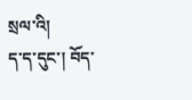སྲལ་འི།
ད་ད་དུང་། བོད་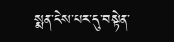སྨན་ངེས་པར་དུ་བསྟེན་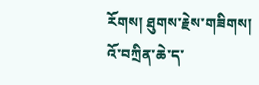རོགས། ཐུགས་རྗེས་གཟིགས།
འོ་བཀྲིན་ཆེ་ད་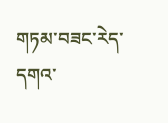གཏམ་བཟང་རེད་དགའ་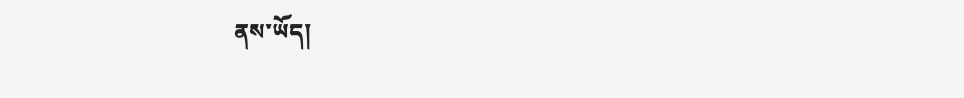ནས་ཡོད།